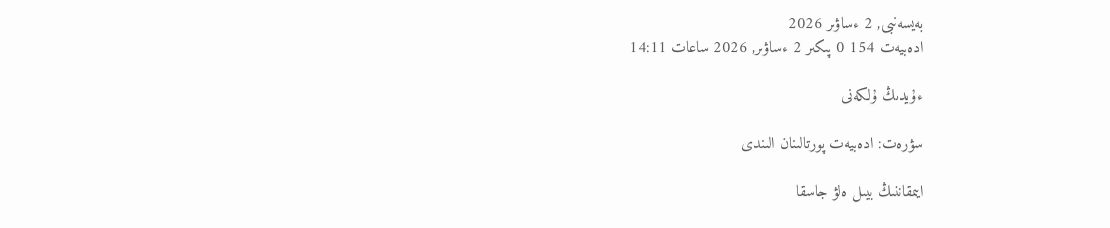بەيسەنبى, 2 ءساۋىر 2026
ادەبيەت 154 0 پىكىر 2 ءساۋىر, 2026 ساعات 14:11

ءۇيدىڭ ۇلكەنى

سۋرەت: ادەبيەت پورتالىنان الىندى

ايىمقاننىڭ بيىل ەلۋ جاسقا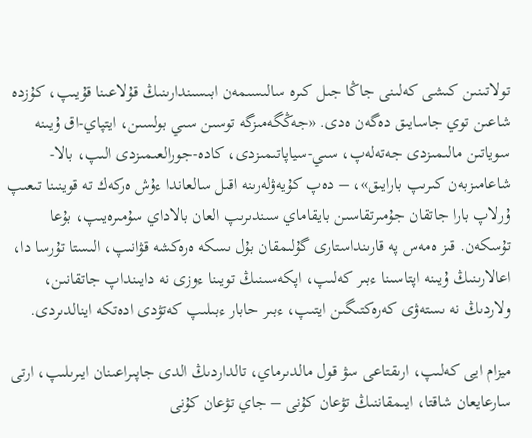تولاتىنىن كىشى كەلىنى جاڭا جىل كىرە سالىسىمەن ابىسىندارىنىڭ قۇلاعىنا قۇيىپ، كۇزدە شاعىن توي جاسايىق دەگەن ەدى. «جەڭگەمىزگە توسىن سىي بولسىن، ايتپاي-اق ۇيىنە سوياتىن مالىمىزدى جەتەلەپ، سىي-سياپاتىمىزدى، كادە-جورالعىمىزدى الىپ، بالا-شاعامىزبەن كىرىپ بارايىق»، – دەپ كۇيەۋلەرىنە اقىل سالعاندا ءۇش ەركەك تە قوينىنا تىعىپ ۇرلاپ بارا جاتقان جۇمىرتقاسىن بايقاماي سىندىرىپ العان بالاداي سۇمىرەيىپ، بۇعا تۇسكەن. قىز ەمەس پە قارىنداستارى گۇلىمقان بۇل ىسكە ەرەكشە قۋانىپ، الىستا تۇرسا دا، اعالارىنىڭ ۇيىنە اپتاسىنا ءبىر كەلىپ، اپكەسىنىڭ تويىنا ءوزى نە دايىنداپ جاتقانىن، ولاردىڭ نە ىستەۋى كەرەكتىگىن ايتىپ، ءبىر حابار ءبىلىپ كەتۋدى ادەتكە اينالدىردى.

ميزام ايى كەلىپ، ارىقتاعى سۋ قول مالدىرماي، تالداردىڭ الدى جاپىراعىنان ايىرىلىپ، ارتى سارعايعان شاقتا، ايىمقاننىڭ تۋعان كۇنى – جاي تۋعان كۇنى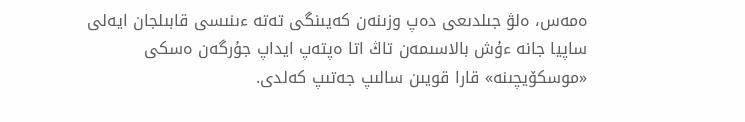ەمەس، ەلۋ جىلدىعى دەپ وزىنەن كەيىنگى تەتە ءىنىسى قابىلجان ايەلى ساپيا جانە ءۇش بالاسىمەن تاڭ اتا ەپتەپ ايداپ جۇرگەن ەسكى «موسكۆيچىنە» قارا قويىن سالىپ جەتىپ كەلدى.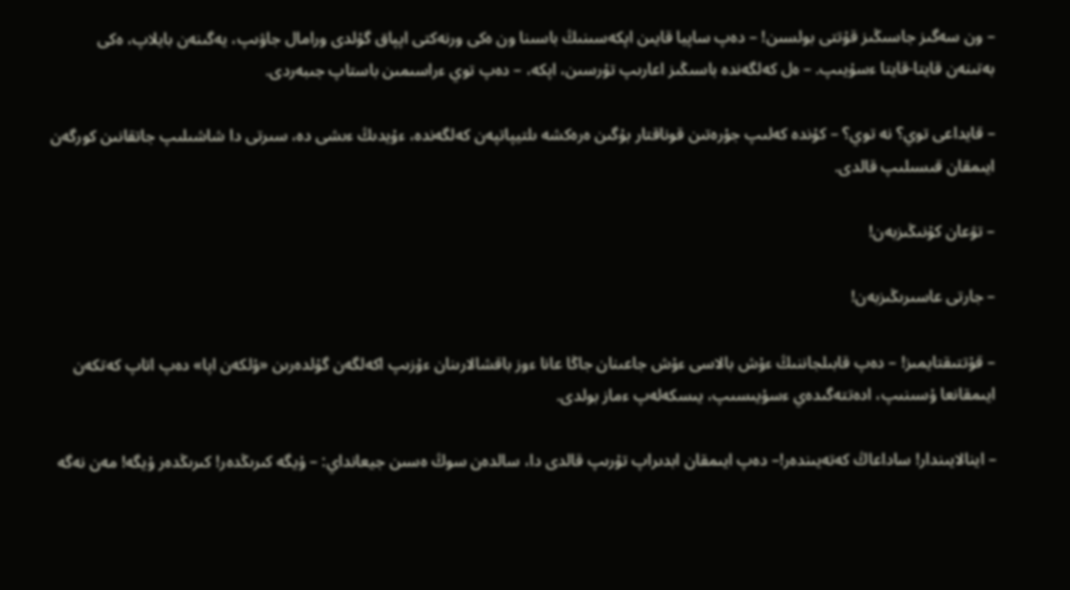– ون سەگىز جاسىڭىز قۇتتى بولسىن! – دەپ ساپيا قايىن اپكەسىنىڭ باسىنا ون ەكى ورنەكتى اپپاق گۇلدى ورامال جاۋىپ، يەگىنەن بايلاپ، ەكى بەتىنەن قايتا-قايتا ءسۇيىپ. – ەل كەلگەندە باسىڭىز اعارىپ تۇرسىن، اپكە، – دەپ توي ءراسىمىن باستاپ جىبەردى.

– قايداعى توي؟ نە توي؟ – كۇندە كەلىپ جۇرەتىن قوناقتار بۇگىن ەرەكشە ىلتيپاتپەن كەلگەندە، ءۇيدىڭ ءىشى دە، سىرتى دا شاشىلىپ جاتقانىن كورگەن ايىمقان قىسىلىپ قالدى.

– تۋعان كۇنىڭىزبەن!

– جارتى عاسىرىڭىزبەن!

– قۇتتىقتايمىز! – دەپ قابىلجاننىڭ ءۇش بالاسى ءۇش جاعىنان جاڭا عانا ءوز باقشالارىنان ءۇزىپ اكەلگەن گۇلدەرىن «ۇلكەن اپا» دەپ اتاپ كەتكەن ايىمقانعا ۇسىنىپ، ادەتتەگىدەي ءسۇيىسىپ، يىسكەلەپ ءماز بولدى.

– اينالايىندار! ساداعاڭ كەتەيىندەر!– دەپ ايىمقان ابدىراپ تۇرىپ قالدى دا، سالدەن سوڭ ەسىن جيعانداي: – ۇيگە كىرىڭدەر! كىرىڭدەر ۇيگە! مەن نەگە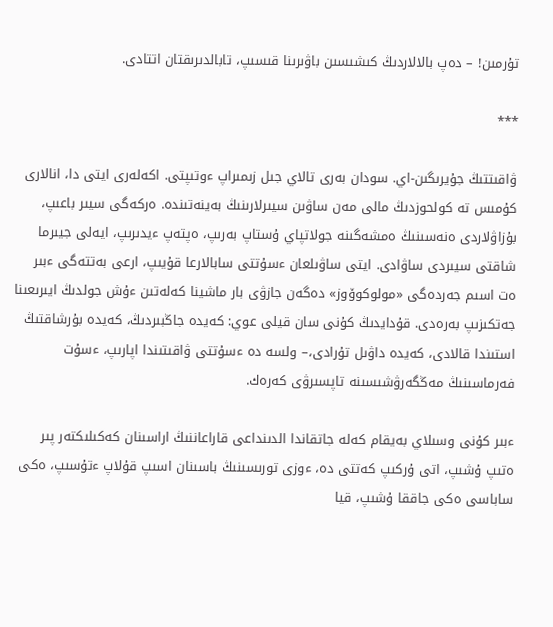تۇرمىن! – دەپ بالالاردىڭ كىشىسىن باۋىرىنا قىسىپ، تابالدىرىقتان اتتادى.

***

ۋاقىتتىڭ جۇيرىگىن-اي. سودان بەرى تالاي جىل زىمىراپ ءوتىپتى. اكەلەرى ايتى دا، انالارى كۇمىس تە كولحوزدىڭ مالى مەن ساۋىن سيىرلارىنىڭ بەينەتىندە. ەركەگى سيىر باعىپ، بۇزاۋلاردى ەنەسىنىڭ ەمشەگىنە جولاتپاي ۇستاپ بەرىپ، ەپتەپ ءيدىرىپ، ايەلى جيىرما شاقتى سيىردى ساۋادى. ايتى ساۋىلعان ءسۇتتى سابالارعا قۇيىپ، ارعى بەتتەگى ءبىر ەت اسىم جەردەگى «مولوكوۆوز» دەگەن جازۋى بار ماشينا كەلەتىن ءۇش جولدىڭ ايىرىعىنا جەتكىزىپ بەرەدى. قۇدايدىڭ كۇنى سان قيلى عوي: كەيدە جاڭبىردىڭ، كەيدە بۇرشاقتىڭ استىندا قالادى، كەيدە داۋىل تۇرادى،– ولسە دە ءسۇتتى ۋاقىتىندا اپارىپ، ءسۇت فەرماسىنىڭ مەڭگەرۋشىسىنە تاپسىرۋى كەرەك.

ءبىر كۇنى وسىلاي بەيقام كەلە جاتقاندا الدىنداعى قاراعاننىڭ اراسىنان كەكىلىكتەر پىر ەتىپ ۇشىپ، اتى ۇركىپ كەتتى دە، ءوزى تورىسىنىڭ باسىنان اسىپ قۇلاپ ءتۇسىپ، ەكى ساباسى ەكى جاققا ۇشىپ، قيا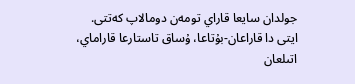جولدان سايعا قاراي تومەن دومالاپ كەتتى. ايتى دا قاراعان-بۇتاعا، ۇساق تاستارعا قاراماي، اتىلعان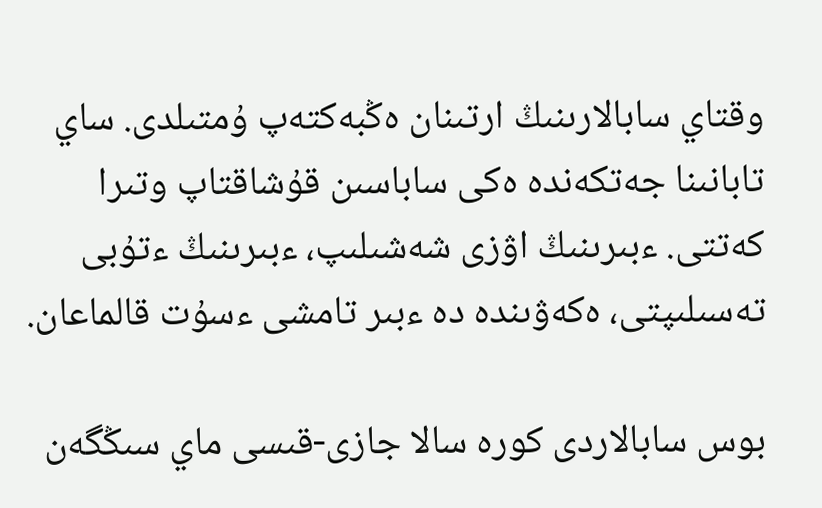وقتاي سابالارىنىڭ ارتىنان ەڭبەكتەپ ۇمتىلدى. ساي تابانىنا جەتكەندە ەكى ساباسىن قۇشاقتاپ وتىرا كەتتى. ءبىرىنىڭ اۋزى شەشىلىپ، ءبىرىنىڭ ءتۇبى تەسىلىپتى، ەكەۋىندە دە ءبىر تامشى ءسۇت قالماعان.

بوس سابالاردى كورە سالا جازى-قىسى ماي سىڭگەن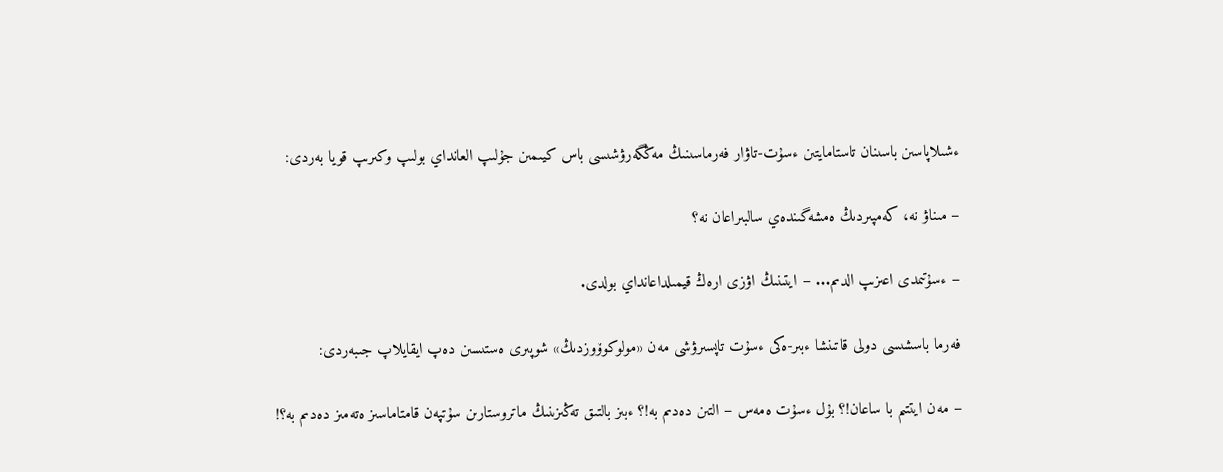ءشىلاپاسىن باسىنان تاستامايتىن ءسۇت-تاۋار فەرماسىنىڭ مەڭگەرۋشىسى باس كيىمىن جۇلىپ العانداي بولىپ وكىرىپ قويا بەردى:

– مىناۋ نە، كەمپىردىڭ ەمشەگىندەي سالبىراعان نە؟

– ءسۇتىمدى اعىزىپ الدىم... – ايتىنىڭ اۋزى ارەڭ قيمىلداعانداي بولدى.

فەرما باسشىسى دولى قاتىنشا ءبىر-ەكى ءسۇت تاپسىرۋشى مەن «مولوكوۆوزدىڭ» شوپىرى ەستىسىن دەپ ايقايلاپ جىبەردى:

– مەن ايتتىم با ساعان!؟ بۇل ءسۇت ەمەس – التىن دەدىم بە!؟ ءبىز بالتىق تەڭىزىنىڭ ماتروستارىن سۇتپەن قامتاماسىز ەتەمىز دەدىم بە؟!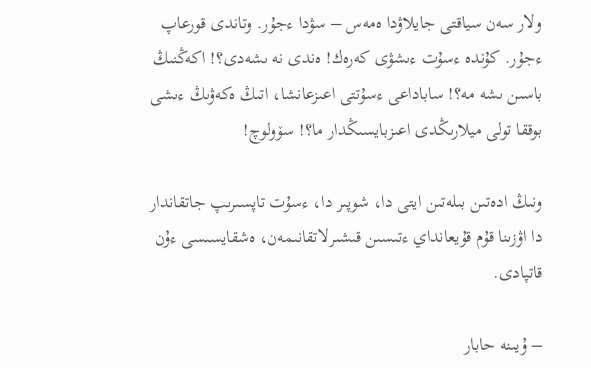ولار سەن سياقتى جايلاۋدا ەمەس – سۋدا ءجۇر. وتاندى قورعاپ ءجۇر. كۇندە ءسۇت ءىشۋى كەرەك! ەندى نە ىشەدى؟! اكەڭنىڭ باسىن ىشە مە؟! ساباداعى ءسۇتتى اعىزعانشا، اتىڭ ەكەۋىڭ ءىشى بوققا تولى ميلارىڭدى اعىزبايسىڭدار ما؟! سۆولوچ!

ونىڭ ادەتىن بىلەتىن ايتى دا، شوپىر دا، ءسۇت تاپسىرىپ جاتقاندار دا اۋزىنا قۇم قۇيعانداي ءتىسىن قىشىرلاتقانىمەن، ەشقايسىسى ءۇن قاتپادى.

– ۇيىنە حابار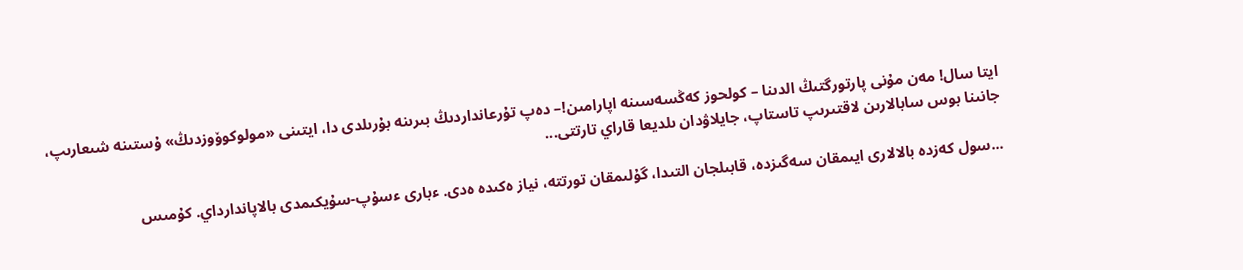ايتا سال! مەن مۇنى پارتورگتىڭ الدىنا – كولحوز كەڭسەسىنە اپارامىن!– دەپ تۇرعانداردىڭ بىرىنە بۇرىلدى دا، ايتىنى «مولوكوۆوزدىڭ» ۇستىنە شىعارىپ، جانىنا بوس سابالارىن لاقتىرىپ تاستاپ، جايلاۋدان ىلديعا قاراي تارتتى...

...سول كەزدە بالالارى ايىمقان سەگىزدە، قابىلجان التىدا، گۇلىمقان تورتتە، نياز ەكىدە ەدى. ءبارى ءسۇپ-سۇيكىمدى بالاپاندارداي. كۇمىس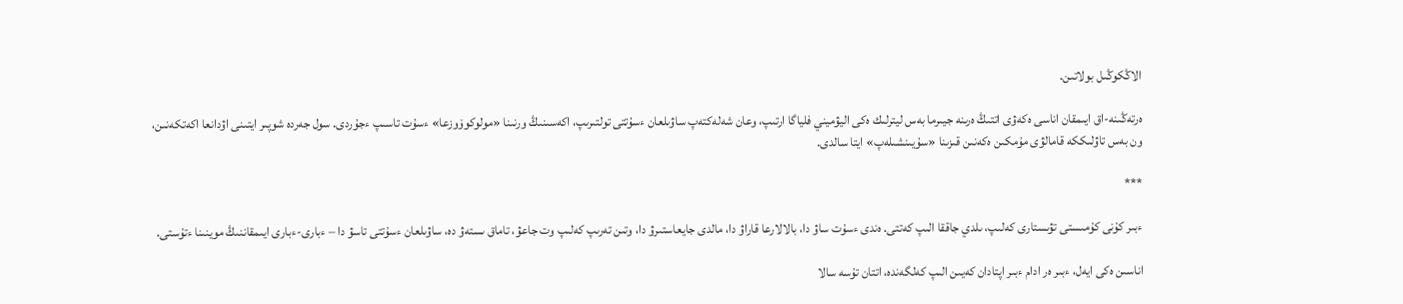الاڭكوڭىل بولاتىن.

ەرتەڭىنە-اق ايىمقان اناسى ەكەۋى اتتىڭ ەرىنە جيىرما بەس ليترلىك ەكى اليۋميني فلياگا ارتىپ، وعان شەلەكتەپ ساۋىلعان ءسۇتتى تولتىرىپ، اكەسىنىڭ ورنىنا «مولوكوۆوزعا» ءسۇت تاسىپ ءجۇردى. سول جەردە شوپىر ايتىنى اۋدانعا اكەتكەنىن، ون بەس تاۋلىككە قامالۋى مۇمكىن ەكەنىن قىزىنا «سۇيىنشىلەپ» ايتا سالدى.

***

ءبىر كۇنى كۇمىستى تۋىستارى كەلىپ، ىلدي جاققا الىپ كەتتى. ەندى ءسۇت ساۋ دا، بالالارعا قاراۋ دا، مالدى جايعاستىرۋ دا، وتىن تەرىپ كەلىپ وت جاعۋ، تاماق ىستەۋ دە، ساۋىلعان ءسۇتتى تاسۋ دا – ءبارى-ءبارى ايىمقاننىڭ موينىنا ءتۇستى.

اناسىن ەكى ايەل، ءبىر ەر ادام ءبىر اپتادان كەيىن الىپ كەلگەندە، اتتان تۇسە سالا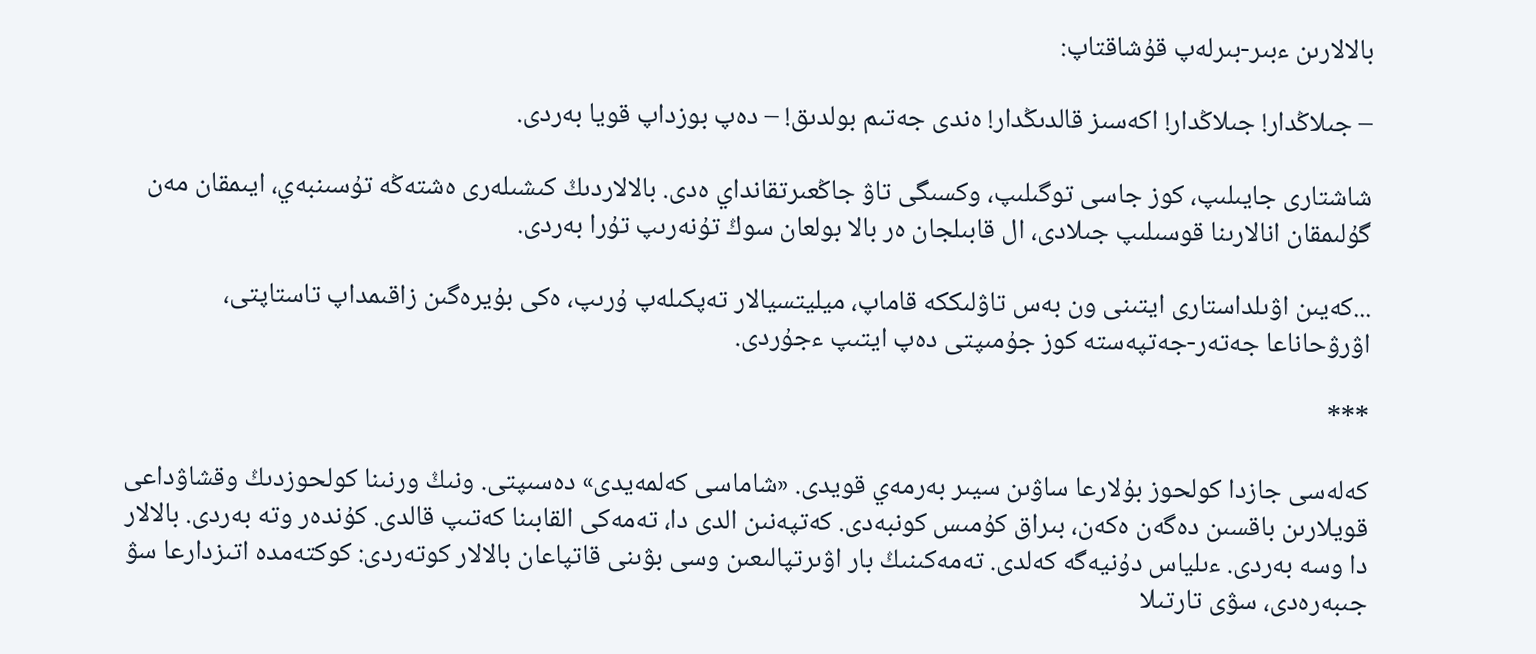بالالارىن ءبىر-بىرلەپ قۇشاقتاپ:

– جىلاڭدار! جىلاڭدار! اكەسىز قالدىڭدار! ەندى جەتىم بولدىق! – دەپ بوزداپ قويا بەردى.

شاشتارى جايىلىپ، كوز جاسى توگىلىپ، وكسىگى تاۋ جاڭعىرتقانداي ەدى. بالالاردىڭ كىشىلەرى ەشتەڭە تۇسىنبەي، ايىمقان مەن گۇلىمقان انالارىنا قوسىلىپ جىلادى، ال قابىلجان ەر بالا بولعان سوڭ تۇنەرىپ تۇرا بەردى.

...كەيىن اۋىلداستارى ايتىنى ون بەس تاۋلىككە قاماپ، ميليتسيالار تەپكىلەپ ۇرىپ، ەكى بۇيرەگىن زاقىمداپ تاستاپتى، اۋرۋحاناعا جەتەر-جەتپەستە كوز جۇمىپتى دەپ ايتىپ ءجۇردى.

***

كەلەسى جازدا كولحوز بۇلارعا ساۋىن سيىر بەرمەي قويدى. «شاماسى كەلمەيدى» دەسىپتى. ونىڭ ورنىنا كولحوزدىڭ وقشاۋداعى قويلارىن باقسىن دەگەن ەكەن، بىراق كۇمىس كونبەدى. كەتپەنىن الدى دا، تەمەكى القابىنا كەتىپ قالدى. كۇندەر وتە بەردى. بالالار دا وسە بەردى. ءىلياس دۇنيەگە كەلدى. تەمەكىنىڭ بار اۋىرتپالىعىن وسى بۋىنى قاتپاعان بالالار كوتەردى: كوكتەمدە اتىزدارعا سۋ جىبەرەدى، سۋى تارتىلا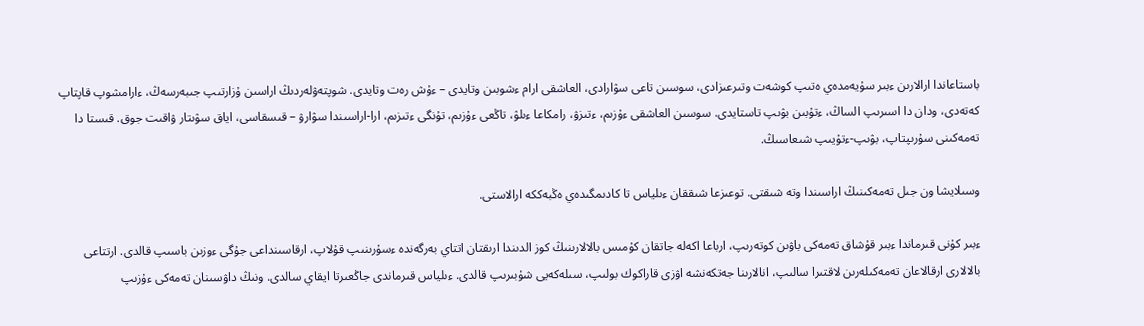باستاعاندا ارالارىن ءبىر سۇيەمدەي ەتىپ كوشەت وتىرعىزادى، سوسىن تاعى سۋارادى، العاشقى ارام ءشوبىن وتايدى – ءۇش رەت وتايدى. شوپتەۋلەردىڭ اراسىن ۇزارتىپ جىبەرسەڭ، ءارامشوپ قاپتاپ كەتەدى، ودان دا اسىرىپ الساڭ، ءتۇبىن بۋىپ تاستايدى. سوسىن العاشقى ءۇزىم، ءتىزۋ، رامكاعا ءىلۋ، تاڭعى ءۇزىم، تۇنگى ءتىزىم، ارا-اراسىندا سۋارۋ – قىسقاسى، اياق سۋىتار ۋاقىت جوق. قىستا دا تەمەكىنى سۇرىپتاپ، بۋىپ-ءتۇيىپ شىعاسىڭ.

وسىلايشا ون جىل تەمەكىنىڭ اراسىندا وتە شىقتى. توعىزعا شىققان ءىلياس تا كادىمگىدەي ەڭبەككە ارالاستى.

ءبىر كۇنى قىرماندا ءبىر قۇشاق تەمەكى باۋىن كوتەرىپ، ارباعا اكەلە جاتقان كۇمىس بالالارىنىڭ كوز الدىندا ارىقتان اتتاي بەرگەندە ءسۇرىنىپ قۇلاپ، ارقاسىنداعى جۇگى ءوزىن باسىپ قالدى. ارتتاعى بالالارى ارقالاعان تەمەكىلەرىن لاقتىرا سالىپ، انالارىنا جەتكەنشە اۋزى قاراكوك بولىپ، سىلەكەيى شۇبىرىپ قالدى. ءىلياس قىرماندى جاڭعىرتا ايقاي سالدى. ونىڭ داۋسىنان تەمەكى ءۇزىپ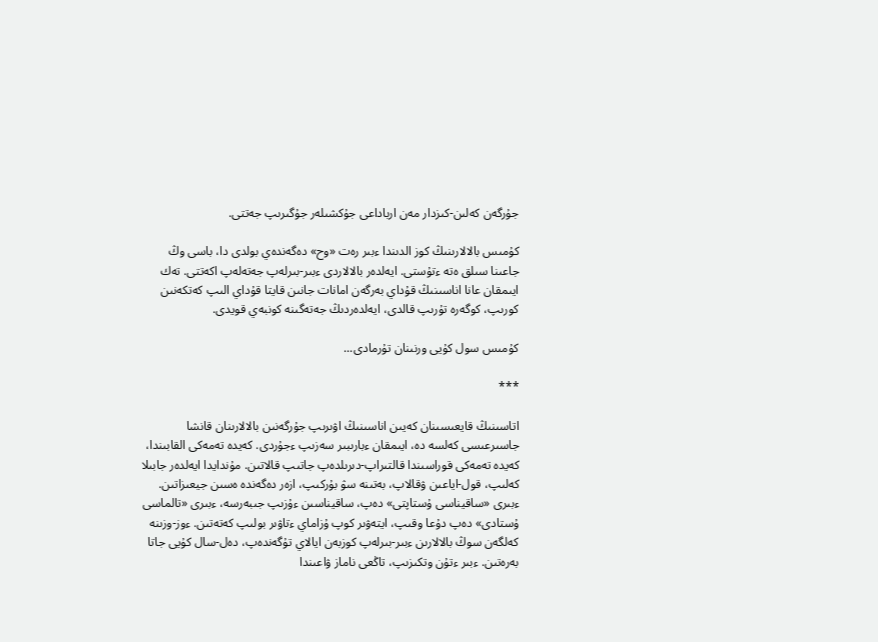جۇرگەن كەلىن-كىزدار مەن ارباداعى جۇكشىلەر جۇگىرىپ جەتتى.

كۇمىس بالالارىنىڭ كوز الدىندا ءبىر رەت «وح» دەگەندەي بولدى دا، باسى وڭ جاعىنا سىلق ەتە ءتۇستى. ايەلدەر بالالاردى ءبىر-بىرلەپ جەتەلەپ اكەتتى. تەك ايىمقان عانا اناسىنىڭ قۇداي بەرگەن امانات جانىن قايتا قۇداي الىپ كەتكەنىن كورىپ، كوگەرە تۇرىپ قالدى، ايەلدەردىڭ جەتەگىنە كونبەي قويدى.

كۇمىس سول كۇيى ورنىنان تۇرمادى...

***

اتاسىنىڭ قايعىسىنان كەيىن اناسىنىڭ اۋىرىپ جۇرگەنىن بالالارىنان قانشا جاسىرعىسى كەلسە دە، ايىمقان ءبارىبىر سەزىپ ءجۇردى. كەيدە تەمەكى القابىندا، كەيدە تەمەكى قوراسىندا قالتىراپ-دىرىلدەپ جاتىپ قالاتىن. مۇندايدا ايەلدەر جابىلا كەلىپ، قول-اياعىن ۋقالاپ، بەتىنە سۋ بۇركىپ، ازەر دەگەندە ەسىن جيعىزاتىن. ءبىرى «ساقيناسى ۇستاپتى» دەپ، ساقيناسىن ءۇزىپ جىبەرسە، ءبىرى «تالماسى ۇستادى» دەپ دۇعا وقىپ، ايتەۋىر كوپ ۇزاماي ءتاۋىر بولىپ كەتەتىن. ءوز-وزىنە كەلگەن سوڭ بالالارىن ءبىر-بىرلەپ كوزبەن ايالاي تۇگەندەپ، دەل-سال كۇيى جاتا بەرەتىن. ءبىر ءتۇن وتكىزىپ، تاڭعى ناماز ۋاعىندا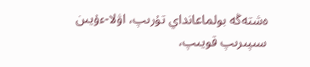ەشتەڭە بولماعانداي تۇرىپ، اۋلا-ءۇيىن سىپىرىپ قويىپ،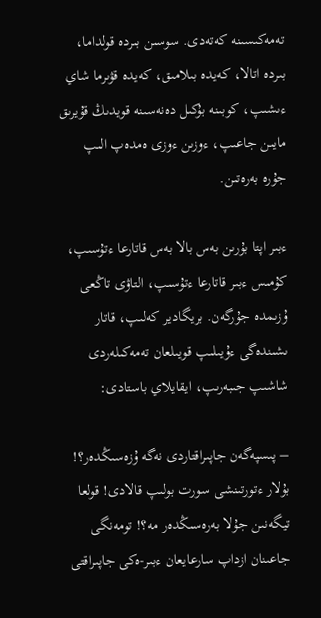تەمەكىسىنە كەتەدى. سوسىن بىردە قولداما، بىردە اتالا، كەيدە بىلامىق، كەيدە قۋىرما شاي ءىشىپ، كوبىنە بۇكىل دەنەسىنە قويدىڭ قۇيرىق مايىن جاعىپ، ءوزىن ءوزى ەمدەپ الىپ جۇرە بەرەتىن.

ءبىر اپتا بۇرىن بەس بالا بەس قاتارعا ءتۇسىپ، كۇمىس ءبىر قاتارعا ءتۇسىپ، التاۋى تاڭعى ۇزىمدە جۇرگەن. بريگادير كەلىپ، قاتار ىشىندەگى ءۇيىلىپ قويىلعان تەمەكىلەردى شاشىپ جىبەرىپ، ايقايلاي باستادى:

– پىسپەگەن جاپىراقتاردى نەگە ۇزەسىڭدەر؟! بۇلار ءتورتىنشى سورت بولىپ قالادى! قولعا تيگەنىن جۇلا بەرەسىڭدەر مە؟! تومەنگى جاعىنان ازداپ سارعايعان ءبىر-ەكى جاپىراقتى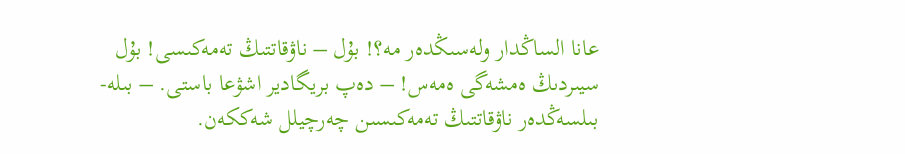عانا الساڭدار ولەسىڭدەر مە؟! بۇل – ناۋقاتتىڭ تەمەكىسى! بۇل سيىردىڭ ەمشەگى ەمەس! – دەپ بريگادير اشۋعا باستى. – بىلە- بىلسەڭدەر ناۋقاتتىڭ تەمەكىسىن چەرچيلل شەككەن.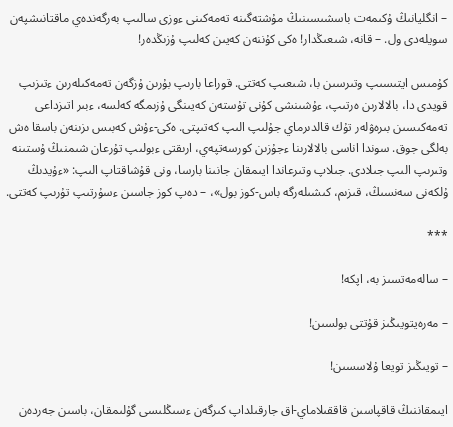– انگليانىڭ ۇكىمەت باسشىسىنىڭ مۇشتەگىنە تەمەكىنى ءوزى سالىپ بەرگەندەي ماقتانىشپەن سويلەدى ول. – قانە، شىعىڭدار! ەكى كۇننەن كەيىن كەلىپ ۇزىڭدەر!

كۇمىس ايتىسىپ وتىرسىن با، شىعىپ كەتتى. قوراعا بارىپ بۇرىن ۇزگەن تەمەكىلەرىن ءتىزىپ قويدى دا، بالالارىن ەرتىپ، ءۇشىنشى كۇنى تۇستەن كەيىنگى ۇزىمگە كەلسە، ءبىر اتىزداعى تەمەكىسىن بىرەۋلەر تۇك قالدىرماي جۇلىپ الىپ كەتىپتى. ەكى-ءۇش كەبىس ىزىنەن باسقا ەش بەلگى جوق. سوندا اناسى بالالارىنا ءجۇزىن كورسەتپەي، ارىقتى ءبولىپ تۇرعان شىمنىڭ ۇستىنە وتىرىپ الىپ جىلادى. جىلاپ وتىرعاندا ايىمقان جانىنا بارسا، ونى قۇشاقتاپ الىپ: «ءۇيدىڭ ۇلكەنى سەنسىڭ، قىزىم، كىشىلەرگە باس-كوز بول»، – دەپ كوز جاسىن ءسۇرتىپ تۇرىپ كەتتى.

***

– سالەمەتسىز بە، اپكە!

– مەرەيتويىڭىز قۇتتى بولسىن!

– تويىڭىز تويعا ۇلاسسىن!

ايىمقاننىڭ قاقپاسىن قاققىلاماي-اق جارقىلداپ كىرگەن ءسىڭلىسى گۇلىمقان، باسىن جەردەن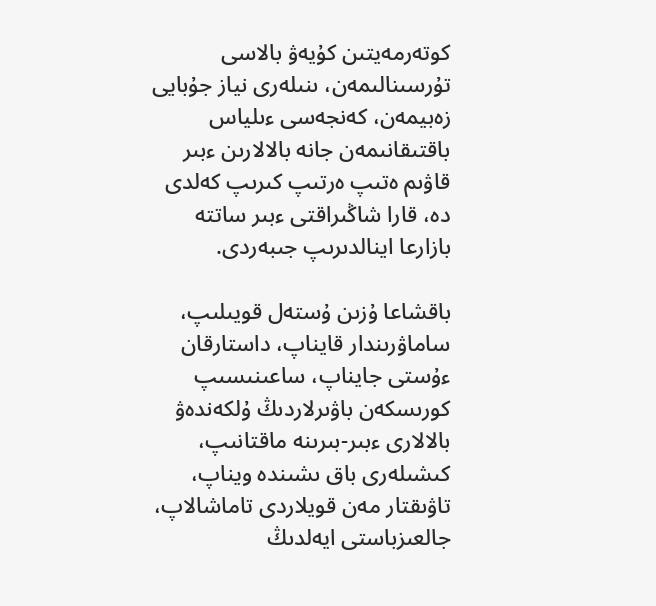كوتەرمەيتىن كۇيەۋ بالاسى تۇرسىنالىمەن، ىنىلەرى نياز جۇبايى زەبيمەن، كەنجەسى ءىلياس باقتىقانىمەن جانە بالالارىن ءبىر قاۋىم ەتىپ ەرتىپ كىرىپ كەلدى دە، قارا شاڭىراقتى ءبىر ساتتە بازارعا اينالدىرىپ جىبەردى.

باقشاعا ۇزىن ۇستەل قويىلىپ، ساماۋرىندار قايناپ، داستارقان ءۇستى جايناپ، ساعىنىسىپ كورىسكەن باۋىرلاردىڭ ۇلكەندەۋ بالالارى ءبىر-بىرىنە ماقتانىپ، كىشىلەرى باق ىشىندە ويناپ، تاۋىقتار مەن قويلاردى تاماشالاپ، جالعىزباستى ايەلدىڭ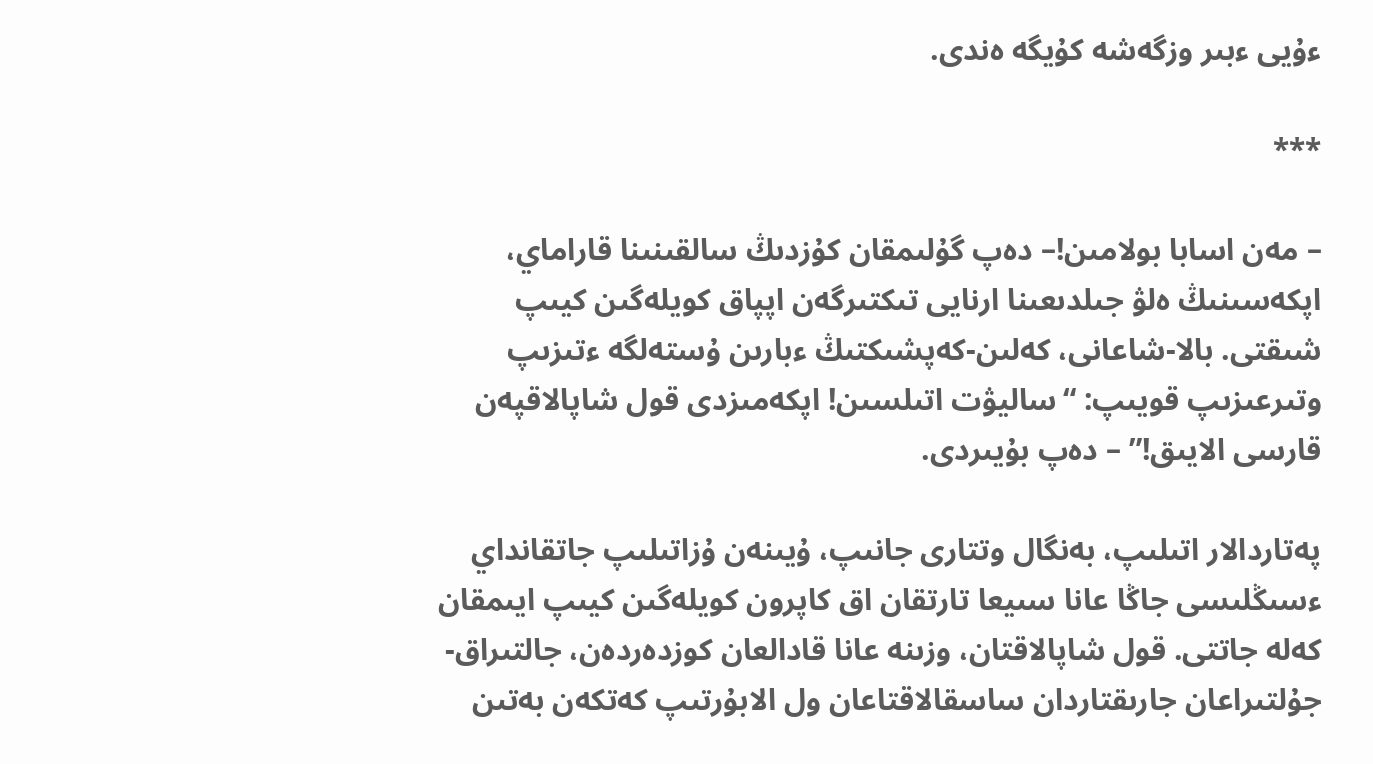ءۇيى ءبىر وزگەشە كۇيگە ەندى.

***

– مەن اسابا بولامىن!– دەپ گۇلىمقان كۇزدىڭ سالقىنىنا قاراماي، اپكەسىنىڭ ەلۋ جىلدىعىنا ارنايى تىكتىرگەن اپپاق كويلەگىن كيىپ شىقتى. بالا-شاعانى، كەلىن-كەپشىكتىڭ ءبارىن ۇستەلگە ءتىزىپ وتىرعىزىپ قويىپ: “ساليۋت اتىلسىن! اپكەمىزدى قول شاپالاقپەن قارسى الايىق!” – دەپ بۇيىردى.

پەتاردالار اتىلىپ، بەنگال وتتارى جانىپ، ۇيىنەن ۇزاتىلىپ جاتقانداي ءسىڭلىسى جاڭا عانا سىيعا تارتقان اق كاپرون كويلەگىن كيىپ ايىمقان كەلە جاتتى. قول شاپالاقتان، وزىنە عانا قادالعان كوزدەردەن، جالتىراق-جۇلتىراعان جارىقتاردان ساسقالاقتاعان ول الابۇرتىپ كەتكەن بەتىن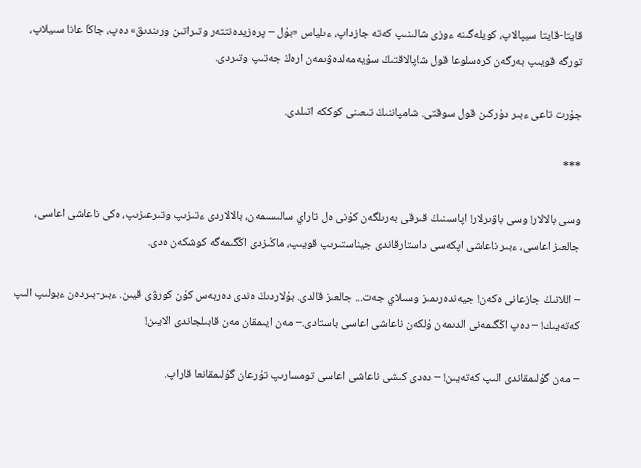قايتا-قايتا سيپالاپ، كويلەگىنە ءوزى شالىنىپ كەتە جازداپ، ءىلياس «بۇل – پرەزيدەنتتەر وتىراتىن ورىندىق» دەپ، جاڭا عانا سىيلاپ، تورگە قويىپ بەرگەن كرەسلوعا قول شاپالاقتىڭ سۇيەمەلدەۋىمەن ارەڭ جەتىپ وتىردى.

جۇرت تاعى ءبىر دۇركىن قول سوقتى. شامپاننىڭ تىعىنى كوككە اتىلدى.

***

وسى بالالار! وسى باۋىرلار! اپاسىنىڭ قىرقى بەرىلگەن كۇنى ەل تاراي سالىسىمەن، بالالاردى ءتىزىپ وتىرعىزىپ، ەكى ناعاشى اعاسى، جالعىز اعاسى، ءبىر ناعاشى اپكەسى داستارقاندى جيناستىرىپ قويىپ، ماڭىزدى اڭگىمەگە كوشكەن ەدى.

– اللانىڭ جازعانى ەكەن! جيەندەرىمىز وسىلاي جەت... جالعىز قالدى. بۇلاردىڭ ەندى دەربەس كۇن كورۋى قيىن. ءبىر-بىردەن ءبولىپ الىپ كەتەيىك! – دەپ اڭگىمەنى الدىمەن ۇلكەن ناعاشى اعاسى باستادى.– مەن ايىمقان مەن قابىلجاندى الايىن!

– مەن گۇلىمقاندى الىپ كەتەيىن! – دەدى كىشى ناعاشى اعاسى تومسارىپ تۇرعان گۇلىمقانعا قاراپ.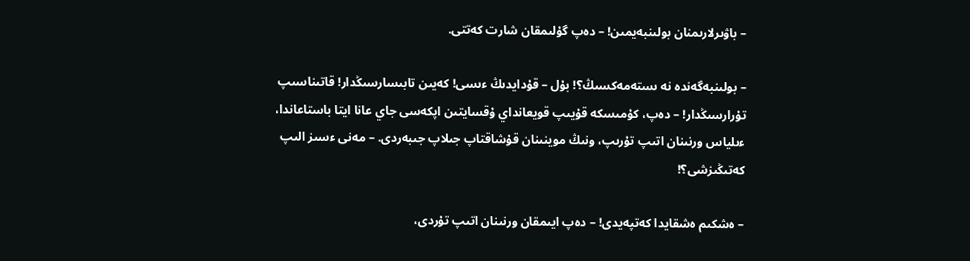– باۋىرلارىمنان بولىنبەيمىن! – دەپ گۇلىمقان شارت كەتتى.

– بولىنبەگەندە نە ىستەمەكسىڭ؟! بۇل – قۇدايدىڭ ءىسى! كەيىن تابىسارسىڭدار! قاتىناسىپ تۇرارسىڭدار! – دەپ، كۇمىسكە قۇيىپ قويعانداي ۇقسايتىن اپكەسى جاي عانا ايتا باستاعاندا، ءىلياس ورنىنان اتىپ تۇرىپ، ونىڭ موينىنان قۇشاقتاپ جىلاپ جىبەردى. – مەنى ءسىز الىپ كەتىڭىزشى؟!

– ەشكىم ەشقايدا كەتپەيدى! – دەپ ايىمقان ورنىنان اتىپ تۇردى،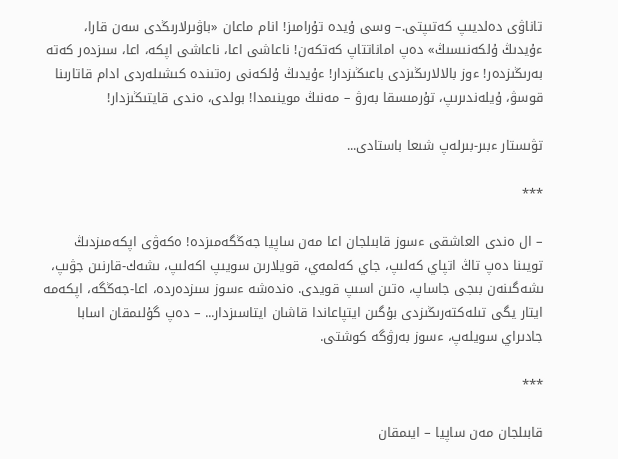تاناۋى دەلديىپ كەتىپتى.– وسى ۇيدە تۇرامىز! انام ماعان «باۋىرلارىڭدى سەن قارا، ءۇيدىڭ ۇلكەنىسىڭ» دەپ اماناتتاپ كەتكەن! ناعاشى اعا، ناعاشى اپكە، اعا، سىزدەر كەتە بەرىڭىزدەر! ءوز بالالارىڭىزدى باعىڭىزدار! ءۇيدىڭ ۇلكەنى رەتىندە كىشىلەردى ادام قاتارىنا قوسۋ، ۇيلەندىرىپ، تۇرمىسقا بەرۋ – مەنىڭ موينىمدا! بولدى، ەندى قايتىڭىزدار!

تۋىستار ءبىر-بىرلەپ شىعا باستادى...

***

– ال ەندى العاشقى ءسوز قابىلجان اعا مەن ساپيا جەڭگەمىزدە! ەكەۋى اپكەمىزدىڭ تويىنا دەپ تاڭ اتپاي كەلىپ، جاي كەلمەي، قويلارىن سويىپ اكەلىپ، ىشەك-قارنىن جۋىپ، ىشەگىنەن بىجى جاساپ، ەتىن اسىپ قويدى. ەندەشە ءسوز سىزدەردە، اعا-جەڭگە، اپكەمە ايتار يگى تىلەكتەرىڭىزدى بۇگىن ايتپاعاندا قاشان ايتاسىزدار... – دەپ گۇلىمقان اسابا جادىراي سويلەپ، ءسوز بەرۋگە كوشتى.

***

قابىلجان مەن ساپيا – ايىمقان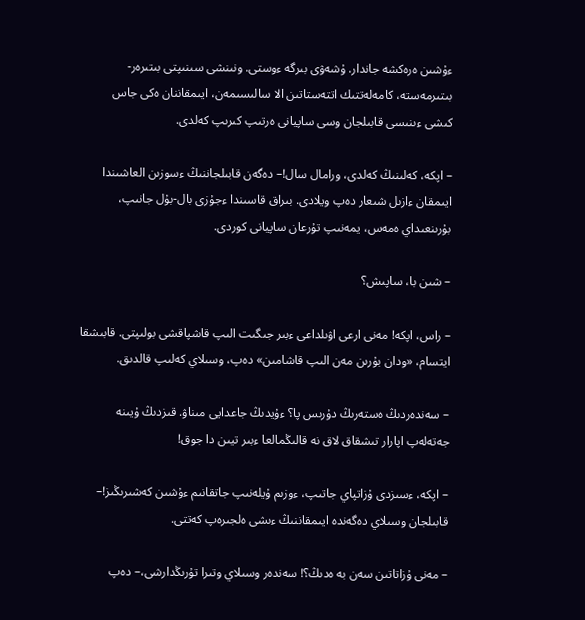ءۇشىن ەرەكشە جاندار. ۇشەۋى بىرگە ءوستى. ونىنشى سىنىپتى بىتىرەر-بىتىرمەستە، كامەلەتتىك اتتەستاتىن الا سالىسىمەن، ايىمقاننان ەكى جاس كىشى ءىنىسى قابىلجان وسى ساپيانى ەرتىپ كىرىپ كەلدى.

– اپكە، كەلىنىڭ كەلدى، ورامال سال!– دەگەن قابىلجاننىڭ ءسوزىن العاشىندا ايىمقان ءازىل شىعار دەپ ويلادى. بىراق قاسىندا ءجۇزى بال-بۇل جانىپ، بۇرىنعىداي ەمەس، يمەنىپ تۇرعان ساپيانى كوردى.

– شىن با، ساپىش؟

– راس، اپكە! مەنى ارعى اۋىلداعى ءبىر جىگىت الىپ قاشپاقشى بولىپتى. قابىشقا ايتسام، «ودان بۇرىن مەن الىپ قاشامىن» دەپ، وسىلاي كەلىپ قالدىق.

– سەندەردىڭ ەستەرىڭ دۇرىس پا؟ ءۇيدىڭ جاعدايى مىناۋ. قىزدىڭ ۇيىنە جەتەلەپ اپارار تىشقاق لاق نە قالىڭمالعا ءبىر تيىن دا جوق!

– اپكە، ءسىزدى ۇزاتپاي جاتىپ، ءوزىم ۇيلەنىپ جاتقانىم ءۇشىن كەشىرىڭىز!– قابىلجان وسىلاي دەگەندە ايىمقاننىڭ ءىشى ەلجىرەپ كەتتى.

– مەنى ۇزاتاتىن سەن بە ەدىڭ؟! سەندەر وسىلاي وتىرا تۇرىڭدارشى،– دەپ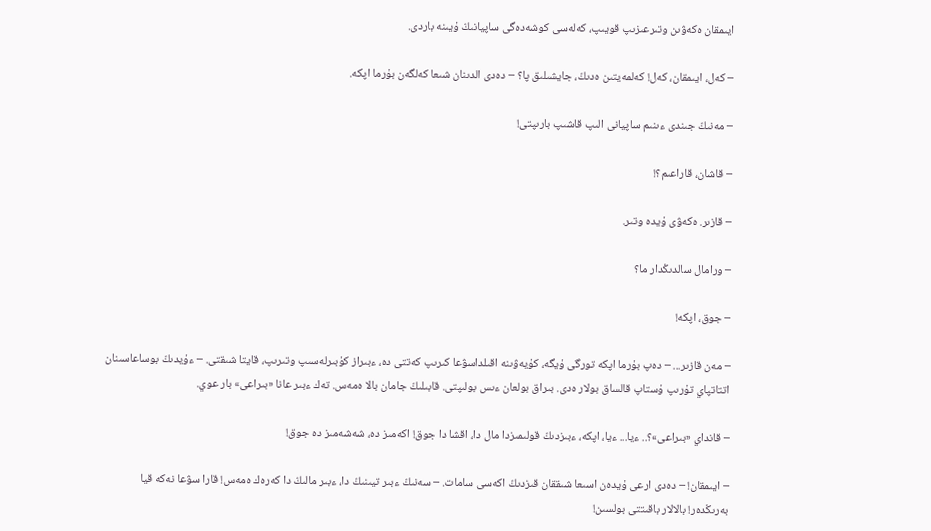ايىمقان ەكەۋىن وتىرعىزىپ قويىپ، كەلەسى كوشەدەگى ساپيانىڭ ۇيىنە باردى.

– كەل، ايىمقان، كەل! كەلمەيتىن ەدىڭ، جايشىلىق پا؟ – دەدى الدىنان شىعا كەلگەن بۇرما اپكە.

– مەنىڭ جىندى ءىنىم ساپيانى الىپ قاشىپ بارىپتى!

– قاشان، قاراعىم؟!

– قازىر. ەكەۋى ۇيدە وتىر.

– ورامال سالدىڭدار ما؟

– جوق، اپكە!

– مەن قازىر... – دەپ بۇرما اپكە تورگى ۇيگە، كۇيەۋىنە اقىلداسۋعا كىرىپ كەتتى دە، ءبىراز كۇبىرلەسىپ وتىرىپ، قايتا شىقتى. – ءۇيدىڭ بوساعاسىنان اتتاتپاي تۇرىپ ۇستاپ قالساق بولار ەدى. بىراق بولعان ءىس بولىپتى. قابىلىڭ جامان بالا ەمەس. تەك ءبىر عانا «بىراعى» بار عوي.

– قانداي «بىراعى»؟.. ءيا... ءيا، اپكە، ءبىزدىڭ قولىمىزدا مال دا، اقشا دا جوق! اكەمىز دە، شەشەمىز دە جوق!

– ايىمقان! – دەدى ارعى ۇيدەن اسىعا شىققان قىزدىڭ اكەسى سامات. – سەنىڭ ءبىر تيىنىڭ دا، ءبىر مالىڭ دا كەرەك ەمەس! قارا سۋعا نەكە قيا بەرىڭدەر! بالالار باقىتتى بولسىن!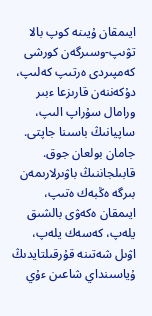ايىمقان ۇيىنە كوپ بالا تۋىپ-وسىرگەن كورشى كەمپىردى ەرتىپ كەلىپ، دۇكەننەن قارىزعا ءبىر ورامال سۇراپ الىپ، ساپيانىڭ باسىنا جاپتى. جامان بولعان جوق. قابىلجاننىڭ باۋىرلارىمەن بىرگە ەڭبەك ەتىپ، ايىمقان ەكەۋى بالشىق يلەپ، كەسەك يلەپ، اۋىل شەتىنە قۇرقىلتايدىڭ ۇياسىنداي شاعىن ءۇي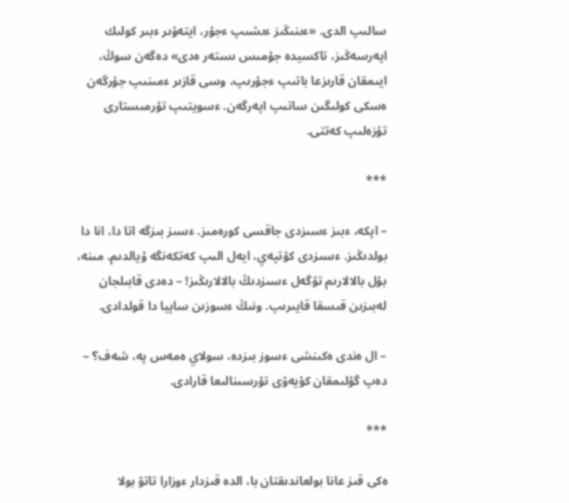سالىپ الدى. «ءىنىڭىز ءىشىپ ءجۇر، ايتەۋىر ءبىر كولىك اپەرسەڭىز، تاكسيدە جۇمىس ىستەر ەدى» دەگەن سوڭ، ايىمقان قارىزعا باتىپ ءجۇرىپ، وسى قازىر ءمىنىپ جۇرگەن ەسكى كولىگىن ساتىپ اپەرگەن. ءسويتىپ تۇرمىستارى تۇزەلىپ كەتتى.

***

– اپكە، ءبىز ءسىزدى جاقسى كورەمىز. ءسىز بىزگە اتا دا، انا دا بولدىڭىز. ءسىزدى كۇتپەي، ايەل الىپ كەتكەنگە ۇيالدىم. مىنە، بۇل بالالارىم تۇگەل ءسىزدىڭ بالالارىڭىز! – دەدى قابىلجان لەبىزىن قىسقا قايىرىپ. ونىڭ ءسوزىن ساپيا دا قولدادى.

– ال ەندى ەكىنشى ءسوز بىزدە، سولاي ەمەس پە، شەف؟ – دەپ گۇلىمقان كۇيەۋى تۇرسىنالىعا قارادى.

***

ەكى قىز عانا بولعاندىقتان با، الدە قىزدار ءوزارا تاتۋ بولا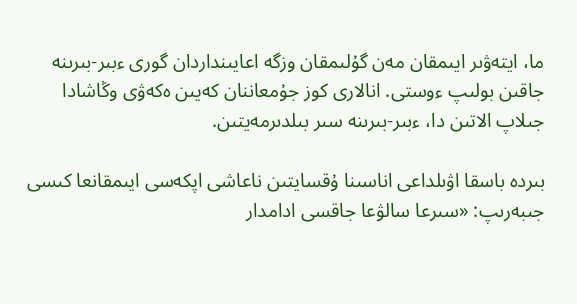ما، ايتەۋىر ايىمقان مەن گۇلىمقان وزگە اعايىنداردان گورى ءبىر-بىرىنە جاقىن بولىپ ءوستى. انالارى كوز جۇمعاننان كەيىن ەكەۋى وڭاشادا جىلاپ الاتىن دا، ءبىر-بىرىنە سىر بىلدىرمەيتىن.

بىردە باسقا اۋىلداعى اناسىنا ۇقسايتىن ناعاشى اپكەسى ايىمقانعا كىسى جىبەرىپ: «سىرعا سالۋعا جاقسى ادامدار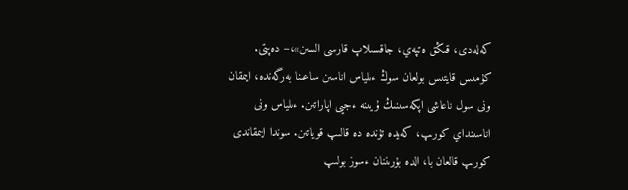كەلەدى، قىڭق ەتپەي، جاقسىلاپ قارسى السىن»،– دەپتى. كۇمىس قايتىس بولعان سوڭ ءىلياس اناسىن ساعىنا بەرگەندە، ايىمقان ونى سول ناعاشى اپكەسىنىڭ ۇيىنە ءجيى اپاراتىن. ءىلياس ونى اناسىنداي كورىپ، كەيدە تۇندە دە قالىپ قوياتىن. سوندا ايىمقاندى كورىپ قالعان با، الدە بۇرىننان ءسوز بولىپ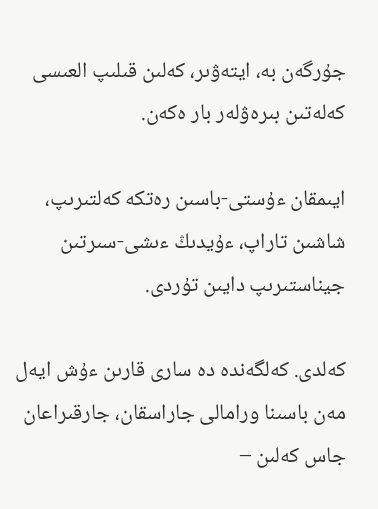جۇرگەن بە، ايتەۋىر، كەلىن قىلىپ العىسى كەلەتىن بىرەۋلەر بار ەكەن.

ايىمقان ءۇستى-باسىن رەتكە كەلتىرىپ، شاشىن تاراپ، ءۇيدىڭ ءىشى-سىرتىن جيناستىرىپ دايىن تۇردى.

كەلدى. كەلگەندە دە سارى قارىن ءۇش ايەل مەن باسىنا ورامالى جاراسقان، جارقىراعان جاس كەلىن –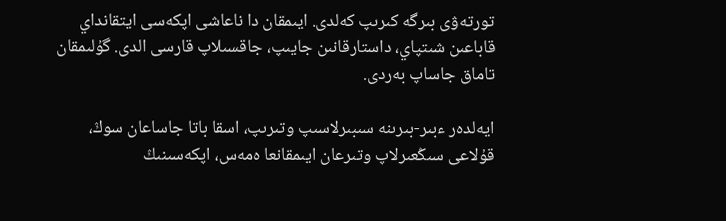تورتەۋى بىرگە كىرىپ كەلدى. ايىمقان دا ناعاشى اپكەسى ايتقانداي قاباعىن شىتپاي، داستارقانىن جايىپ، جاقسىلاپ قارسى الدى. گۇلىمقان تاماق جاساپ بەردى.

ايەلدەر ءبىر-بىرىنە سىبىرلاسىپ وتىرىپ، اسقا باتا جاساعان سوڭ، قۇلاعى سىڭعىرلاپ وتىرعان ايىمقانعا ەمەس، اپكەسىنىڭ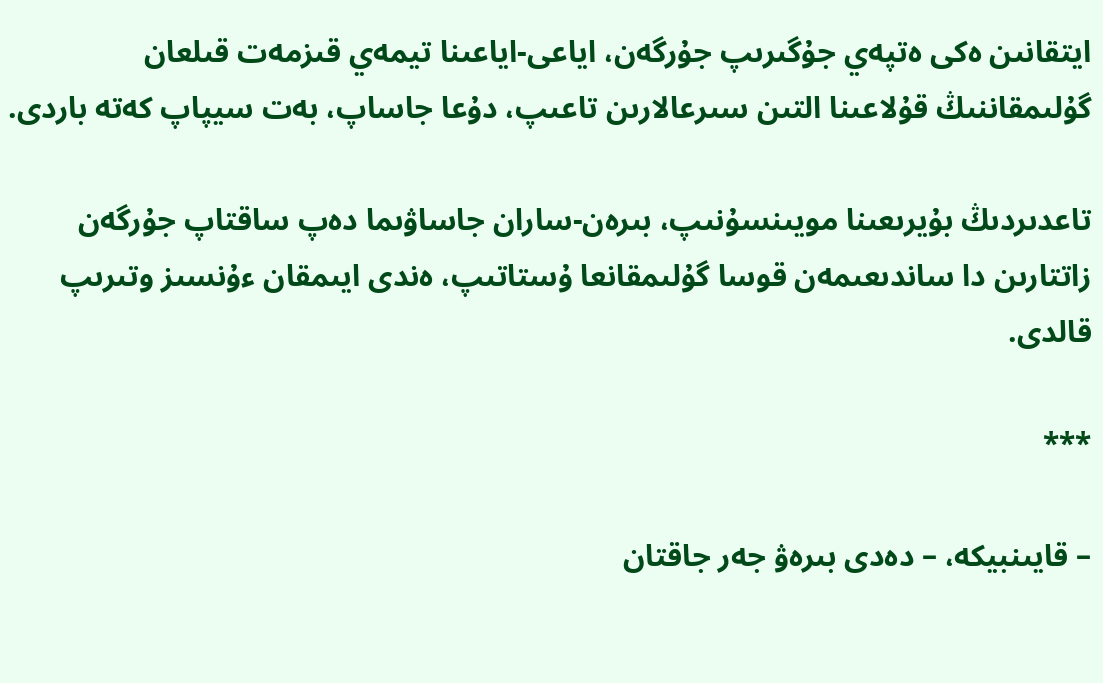ايتقانىن ەكى ەتپەي جۇگىرىپ جۇرگەن، اياعى-اياعىنا تيمەي قىزمەت قىلعان گۇلىمقاننىڭ قۇلاعىنا التىن سىرعالارىن تاعىپ، دۇعا جاساپ، بەت سيپاپ كەتە باردى.

تاعدىردىڭ بۇيرىعىنا مويىنسۇنىپ، بىرەن-ساران جاساۋىما دەپ ساقتاپ جۇرگەن زاتتارىن دا ساندىعىمەن قوسا گۇلىمقانعا ۇستاتىپ، ەندى ايىمقان ءۇنسىز وتىرىپ قالدى.

***

– قايىنبيكە، – دەدى بىرەۋ جەر جاقتان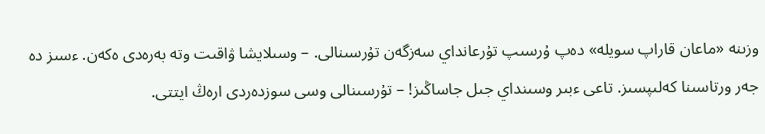وزىنە «ماعان قاراپ سويلە» دەپ ۇرسىپ تۇرعانداي سەزگەن تۇرسىنالى. – وسىلايشا ۋاقىت وتە بەرەدى ەكەن. ءسىز دە جەر ورتاسىنا كەلىپسىز. تاعى ءبىر وسىنداي جىل جاساڭىز! – تۇرسىنالى وسى سوزدەردى ارەڭ ايتتى.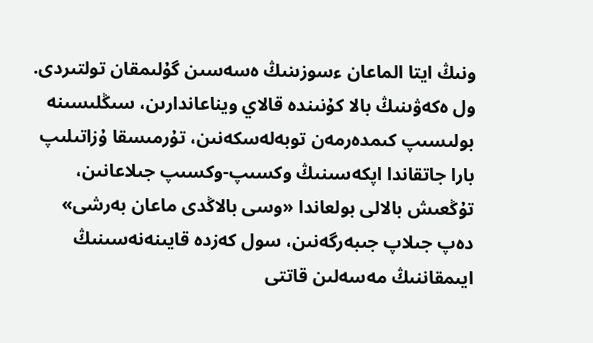ونىڭ ايتا الماعان ءسوزىنىڭ ەسەسىن گۇلىمقان تولتىردى. ول ەكەۋىنىڭ بالا كۇنىندە قالاي ويناعاندارىن، سىڭلىسىنە بولىسىپ كىمدەرمەن توبەلەسكەنىن، تۇرمىسقا ۇزاتىلىپ بارا جاتقاندا اپكەسىنىڭ وكسىپ-وكسىپ جىلاعانىن، تۇڭعىش بالالى بولعاندا «وسى بالاڭدى ماعان بەرشى» دەپ جىلاپ جىبەرگەنىن، سول كەزدە قايىنەنەسىنىڭ ايىمقاننىڭ مەسەلىن قاتتى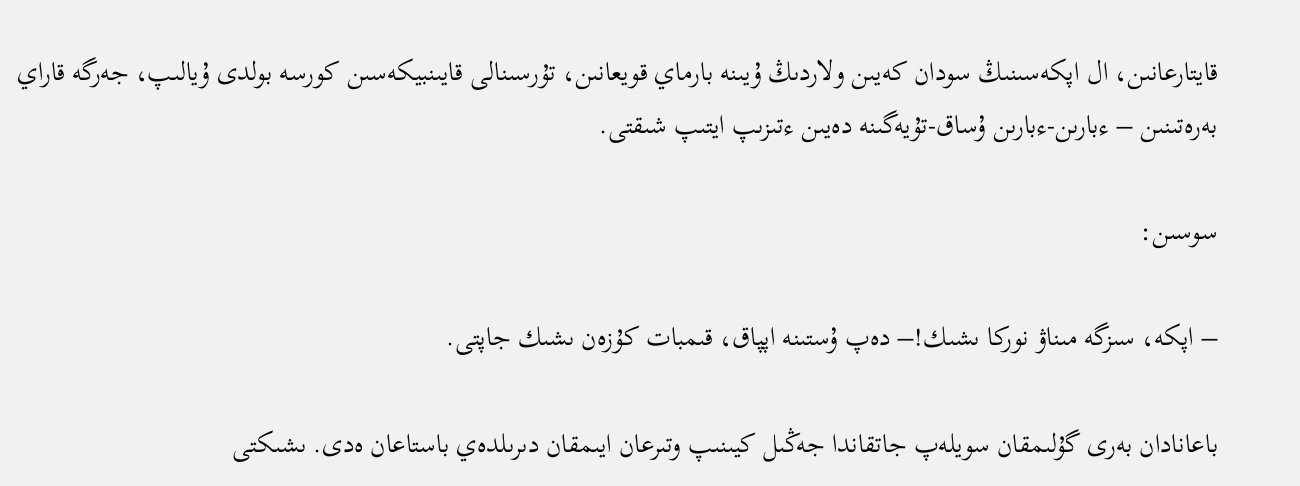قايتارعانىن، ال اپكەسىنىڭ سودان كەيىن ولاردىڭ ۇيىنە بارماي قويعانىن، تۇرسىنالى قايىنبيكەسىن كورسە بولدى ۇيالىپ، جەرگە قاراي بەرەتىنىن – ءبارىن-ءبارىن ۇساق-تۇيەگىنە دەيىن ءتىزىپ ايتىپ شىقتى.

سوسىن:

– اپكە، سىزگە مىناۋ نوركا ىشىك!– دەپ ۇستىنە اپپاق، قىمبات كۇزەن ىشىك جاپتى.

باعانادان بەرى گۇلىمقان سويلەپ جاتقاندا جەڭىل كيىنىپ وتىرعان ايىمقان دىرىلدەي باستاعان ەدى. ىشىكتى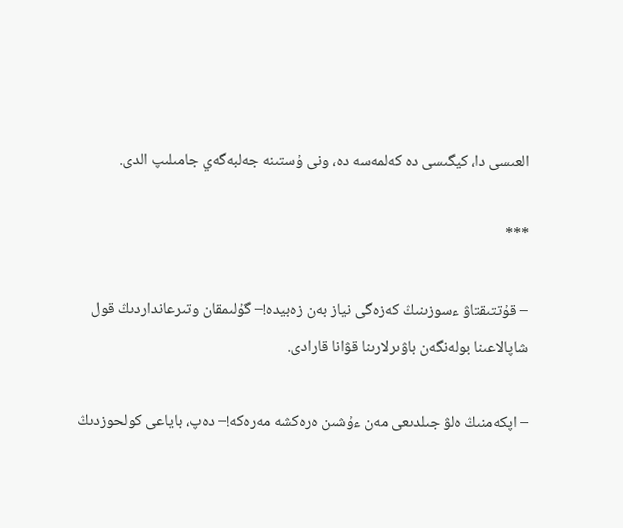العىسى دا، كيگىسى دە كەلمەسە دە، ونى ۇستىنە جەلبەگەي جامىلىپ الدى.

***

– قۇتتىقتاۋ ءسوزىنىڭ كەزەگى نياز بەن زەبيدە!– گۇلىمقان وتىرعانداردىڭ قول شاپالاعىنا بولەنگەن باۋىرلارىنا قۋانا قارادى.

– اپكەمنىڭ ەلۋ جىلدىعى مەن ءۇشىن ەرەكشە مەرەكە!– دەپ، باياعى كولحوزدىڭ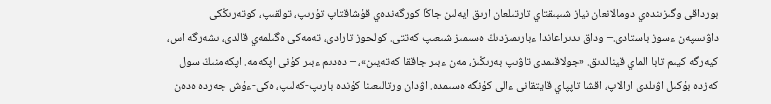بورداقى وگىزىندەي دومالانعان نياز شىبىقتاي تارتىلعان ارىق ايەلىن جاڭا كورگەندەي قۇشاقتاپ تۇرىپ، تولقىپ، كوتەرىڭكى داۋىسپەن ءسوز باستادى.– وداق ىدىراعاندا ءبارىمىزدىڭ ەسىمىز شىعىپ كەتتى. كولحوز تارادى، تەمەكى ەگىلمەي قالدى، ىشەرگە اس، كيەرگە كيىم تابا الماي قينالدىق. «جولاقىمدى تاۋىپ بەرىڭىز، مەن ءبىر جاققا كەتەيىن»، – دەدىم ءبىر كۇنى اپكەمە. اپكەمنىڭ سول كەزدە بۇكىل اۋىلدى ارالاپ، اقشا تاپپاي قايتقانى ءالى كۇنگە ەسىمدە. اۋدان ورتالىعىنا كۇندە بارىپ-كەلىپ، ەكى-ءۇش جەردە ەدەن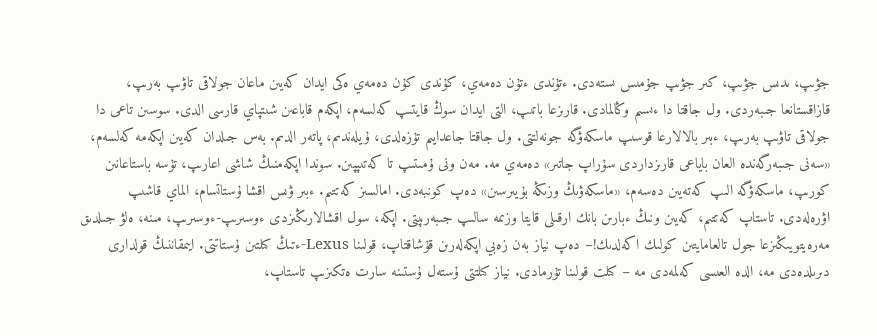جۋىپ، ىدىس جۋىپ، كىر جۋىپ جۇمىس ىستەدى. ءتۇندى ءتۇن دەمەي، كۇندى كۇن دەمەي ەكى ايدان كەيىن ماعان جولاقى تاۋىپ بەرىپ، قازاقستانعا جىبەردى. ول جاقتا دا ءىسىم وڭالمادى. قارىزعا باتىپ، التى ايدان سوڭ قايتىپ كەلسەم، اپكەم قاباعىن شىتپاي قارسى الدى. سوسىن تاعى دا جولاقى تاۋىپ بەرىپ، ءبىر بالالارعا قوسىپ ماسكەۋگە جونەلتتى. ول جاقتا جاعدايىم تۇزەلدى، ۇيلەندىم، پاتەر الدىم. بەس جىلدان كەيىن اپكەمە كەلسەم، «سەنى جىبەرگەندە العان باياعى قارىزداردى سۇراپ جاتىر» دەمەي مە. مەن ونى ۇمىتىپ تا كەتىپپىن. سوندا اپكەمنىڭ شاشى اعارىپ، تۇسە باستاعانىن كورىپ، ماسكەۋگە الىپ كەتەيىن دەسەم، «ماسكەۋىڭ وزىڭە بۇيىرسىن» دەپ كونبەدى. امالسىز كەتتىم. ءبىر ۋىس اقشا ۇستاتسام، الماي قاشىپ اۋرەلەدى. تاستاپ كەتتىم، كەيىن ونىڭ ءبارىن بانك ارقىلى قايتا وزىمە سالىپ جىبەرىپتى. اپكە، سول اقشالارىڭىزدى ءوسىرىپ-ءوسىرىپ، مىنە، ەلۋ جىلدىق مەرەيتويىڭىزعا جول تالعامايتىن كولىك اكەلدىك!– دەپ نياز بەن زەبي اپكەلەرىن قۇشاقتاپ، قولىنا Lexus-ءتىڭ كىلتىن ۇستاتتى. ايىمقاننىڭ قولدارى دىرىلدەدى مە، الدە العىسى كەلمەدى مە – كىلت قولىنا تۇرمادى. نياز كىلتتى ۇستەل ۇستىنە سارت ەتكىزىپ تاستاپ،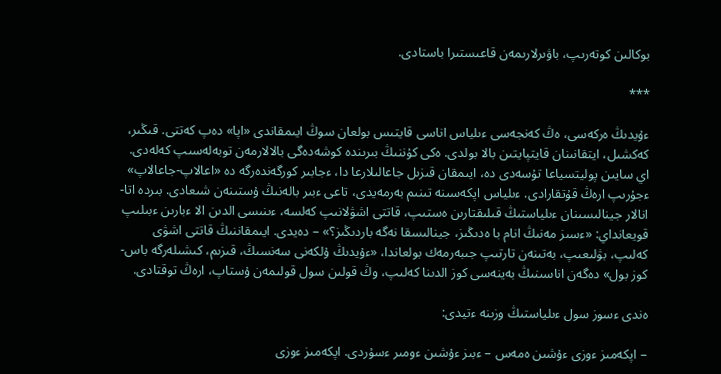بوكالىن كوتەرىپ، باۋىرلارىمەن قاعىستىرا باستادى.

***

ءۇيدىڭ ەركەسى، ەڭ كەنجەسى ءىلياس اناسى قايتىس بولعان سوڭ ايىمقاندى «اپا» دەپ كەتتى. قىڭىر، كەكشىل، ايتقانىنان قايتپايتىن بالا بولدى. ەكى كۇننىڭ بىرىندە كوشەدەگى بالالارمەن توبەلەسىپ كەلەدى. اي سايىن پوليتسياعا تۇسەدى دە، ايىمقان قىزىل جاعالىلارعا دا، ءجابىر كورگەندەرگە دە «اعالاپ-جاعالاپ» ءجۇرىپ ارەڭ قۇتقارادى. ءىلياس اپكەسىنە تىنىم بەرمەيدى، تاعى ءبىر بالەنىڭ ۇستىنەن شىعادى. بىردە اتا-انالار جينالىسىنان ءىلياستىڭ قىلىقتارىن ەستىپ، قاتتى اشۋلانىپ كەلسە، ءىنىسى الدىن الا ءبارىن ءبىلىپ قويعانداي: «ءسىز مەنىڭ انام با ەدىڭىز، جينالىسقا نەگە باردىڭىز؟» – دەيدى. ايىمقاننىڭ قاتتى اشۋى كەلىپ، بۋلىعىپ، بەتىنەن تارتىپ جىبەرمەك بولعاندا، «ءۇيدىڭ ۇلكەنى سەنسىڭ، قىزىم، كىشىلەرگە باس-كوز بول» دەگەن اناسىنىڭ بەينەسى كوز الدىنا كەلىپ، وڭ قولىن سول قولىمەن ۇستاپ، ارەڭ توقتادى.

ەندى ءسوز سول ءىلياستىڭ وزىنە ءتيدى:

– اپكەمىز ءوزى ءۇشىن ەمەس – ءبىز ءۇشىن ءومىر ءسۇردى. اپكەمىز ءوزى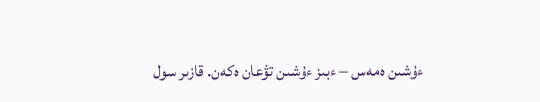ءۇشىن ەمەس – ءبىز ءۇشىن تۋعان ەكەن. قازىر سول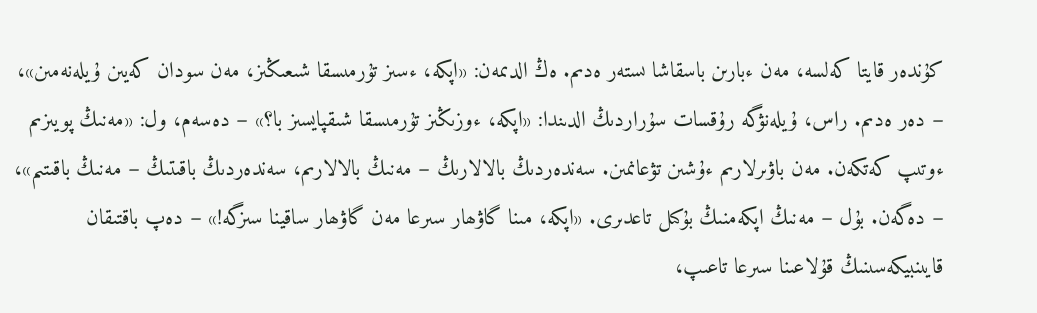كۇندەر قايتا كەلسە، مەن ءبارىن باسقاشا ىستەر ەدىم. ەڭ الدىمەن: «اپكە، ءسىز تۇرمىسقا شىعىڭىز، مەن سودان كەيىن ۇيلەنەمىن»، – دەر ەدىم. راس، ۇيلەنۋگە رۇقسات سۇراردىڭ الدىندا: «اپكە، ءوزىڭىز تۇرمىسقا شىقپايسىز با؟» – دەسەم، ول: «مەنىڭ پويىزىم ءوتىپ كەتكەن. مەن باۋىرلارىم ءۇشىن تۋعانمىن. سەندەردىڭ بالالارىڭ – مەنىڭ بالالارىم، سەندەردىڭ باقىتىڭ – مەنىڭ باقىتىم»، – دەگەن. بۇل – مەنىڭ اپكەمنىڭ بۇكىل تاعدىرى. «اپكە، مىنا گاۋھار سىرعا مەن گاۋھار ساقينا سىزگە!» – دەپ باقتىقان قايىنبيكەسىنىڭ قۇلاعىنا سىرعا تاعىپ،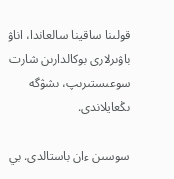قولىنا ساقينا سالعاندا، اناۋ باۋىرلارى بوكالدارىن شارت سوعىستىرىپ، ىشۋگە ىڭعايلاندى.

سوسىن ءان باستالدى. بي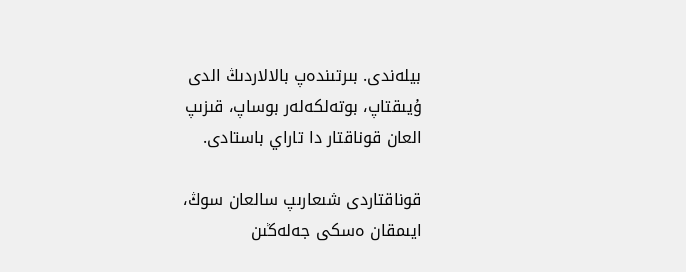بيلەندى. بىرتىندەپ بالالاردىڭ الدى ۇيىقتاپ، بوتەلكەلەر بوساپ، قىزىپ العان قوناقتار دا تاراي باستادى.

قوناقتاردى شىعارىپ سالعان سوڭ، ايىمقان ەسكى جەلەڭىن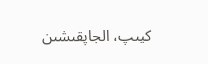كيىپ، الجاپقىشىن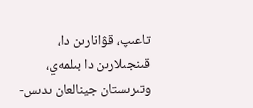تاعىپ، قۋانارىن دا، قىنجىلارىن دا بىلمەي، وتىرىستان جينالعان ىدىس-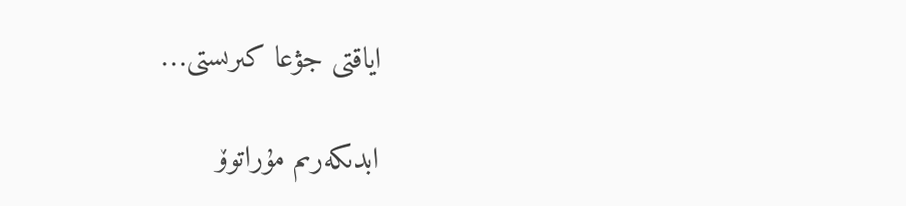اياقتى جۋعا كىرىستى…

ابدىكەرىم مۇراتوۆ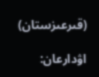(قىرعىزستان)

اۋدارعان: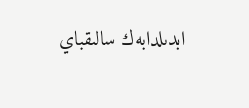ابدىلدابەك سالىقباي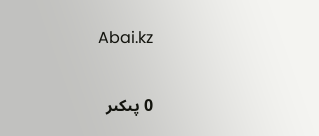Abai.kz

0 پىكىر